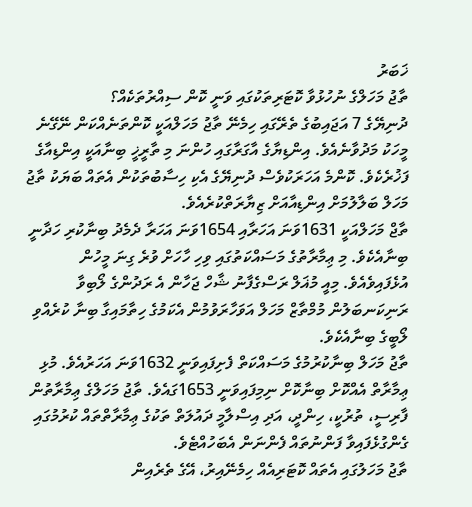ޚަބަރު
ތާޖު މަހަލްގެ ނުހުޅުވާ ކޮޓަރިތަކުގައި ވަނީ ކޮން ސިއްރުތަކެއް؟
ދުނިޔޭގެ 7 އަޖައިބުގެ ތެރޭގައި ހިމެނޭ ތާޖު މަހަލްއަކީ ކޮންތަނެއްކަން ނޭގޭނެ މީހަކު މަދުވާނެއެވެ. އިންޑިޔާގެ އާގަރާގައި ހުންނަ މި ތާރީޚީ ބިނާއަކީ އިންޑިއާގެ ފަޚުރެކެވެ. ކޮންމެ އަހަރަކުވެސް ދުނިޔޭގެ އެކި ހިސާބުތަކުން އެތައް ބަޔަކު ތާޖު މަހަލް ބަލާލުމަށް އިންޑިއާއަށް ޒިޔާރަތްކުރެއެވެ.
ތާޖް މަހަލްއަކީ 1631ވަނަ އަހަރާއި 1654ވަނަ އަހަރާ ދެމެދު ބިނާކުރި ހަދާނީ ބިނާއެކެވެ. މި ޢިމާރާތުގެ މަސައްކަތުގައި ވިހި ހާހަށް ވުރެ ގިނަ މީހުން އުޅެފައިވެއެވެ. މިއީ މުޣަލް ރަސްގެފާނު ޝާހް ޖަހާން އެ ރަދުންގެ ލޯބިވާ ރަނިކަނބަލުން މުމްތާޒް މަހަލް އަވަހާރަވުމުން އެކަމުގެ ހިތާމައިގާ ބިނާ ކުރެއްވި ލޯބީގެ ބިނާއެކެވެ.
ތާޖު މަހަލް ބިނާކުރުމުގެ މަސައްކަތް ފެށިފައިވަނީ 1632ވަނަ އަހަރުއެވެ. މުޅި ޢިމާރާތް އެއްކޮށް ބިނާކޮށް ނިމިފައިވަނީ 1653ގައެވެ. ތާޖު މަހަލްގެ ޢިމާރާތުން ފާރިސީ، ތުރުކީ، ހިންދީ، އަދި އިސްލާމީ ދައުލަތް ތަކުގެ ޢިމާރާތްތައް ކުރުމުގައި ގެންގުޅެފައިވާ ފަންނުތައް ފެންނަން އެބަހުއްޓެވެ.
ތާޖު މަހަލުގައި އެތައް ކޮޓަރިއެއް ހިމެނޭއިރު، އޭގެ ތެރެއިން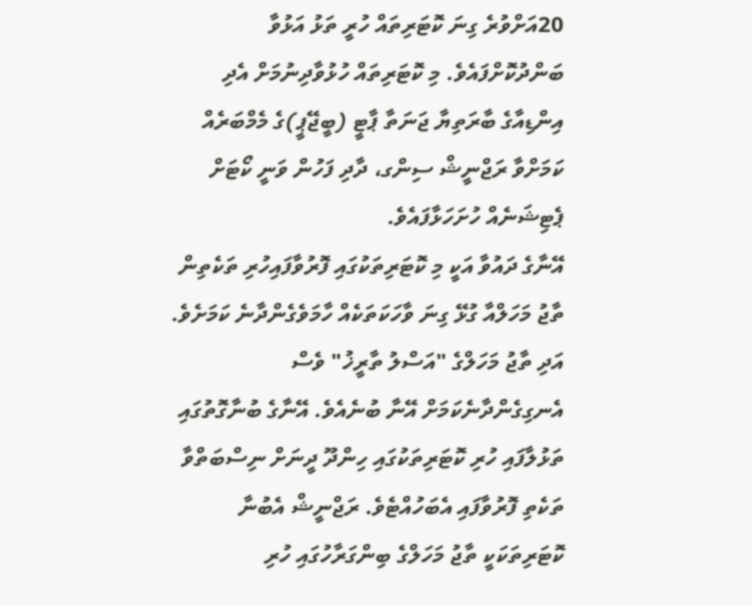20އަށްވުރެ ގިނަ ކޮޓަރިތައް ހުރީ ތަޅު އަޅުވާ ބަންދުކޮށްފައެވެ. މި ކޮޓަރިތައް ހުޅުވާދިނުމަށް އެދި އިންޑިއާގެ ބާރަތިޔާ ޖަނަތާ ޕާޓީ (ބީޖޭޕީ)ގެ މެމްބަރެއް ކަމަށްވާ ރަޖްނީޝް ސިންގ، ދާދި ފަހުން ވަނީ ކޯޓަށް ޕެޓިޝަނެއް ހުށަހަޅާފައެވެ.
އޭނާގެ ދައުވާ އަކީ މި ކޮޓަރިތަކުގައި ފޮރުވާފައިހުރި ތަކެތިން ތާޖު މަހަލްއާ ގުޅޭ ގިނަ ވާހަކަތަކެއް ހާމަވެގެންދާނެ ކަމަށެވެ. އަދި ތާޖު މަހަލްގެ "އަސްލު ތާރީޚު" ވެސް އެނގިގެންދާނެކަމަށް އޭނާ ބުނެއެވެ. އޭނާގެ ބުނާގޮތުގައި ތަޅުލާފައި ހުރި ކޮޓަރިތަކުގައި ހިންދޫ ދީނަށް ނިސްބަތްވާ ތަކެތި ފޮރުވާފައި އެބަހުއްޓެވެ. ރަޖްނީޝް އެބުނާ ކޮޓަރިތަކަކީ ތާޖު މަހަލްގެ ބިންގަރާހުގައި ހުރި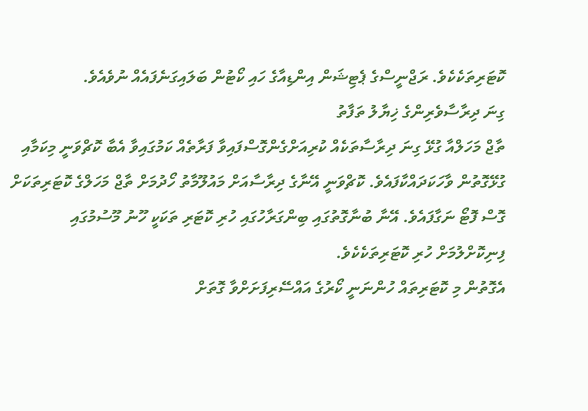ކޮޓަރިތަކެކެވެ. ރަޖްނީސްގެ ޕެޓިޝަން އިންޑިއާގެ ހައި ކޯޓުން ބަލައިގަނެފައެއް ނުވެއެވެ.
ގިނަ ދިރާސާވެރިންގެ ޚިޔާލު ތަފާތު
ތާޖް މަހަލްއާ ގުޅޭ ގިނަ ދިރާސާތަކެއް ކުރިއަށްގެންގޮސްފައިވާ ފަރާތެއް ކަމުގައިވާ އެބާ ކޮޗްވަނީ މިކަމާއި ގުޅޭގޮތުން ވާހަކަދައްކާފައެވެ. ކޮޗްވަނީ އޭނާގެ ދިރާސާއަށް މައުލޫމާތު ހޯދުމަށް ތާޖް މަހަލްގެ ކޮޓަރިތަކަށް ގޮސް ފޮޓޯ ނަގާފައެވެ. އޭނާ ބުނާގޮތުގައި ބިންގަރާހުގައި ހުރި ކޮޓަރި ތަކަކީ ހޫނު މޫސުމުގައި ފިނިކޮށްލުމަށް ހުރި ކޮޓަރިތަކެކެވެ.
އެގޮތުން މި ކޮޓަރިތައް ހުންނަނީ ކޯރުގެ އައްސޭރިފަށަށްވާ ގޮތަށް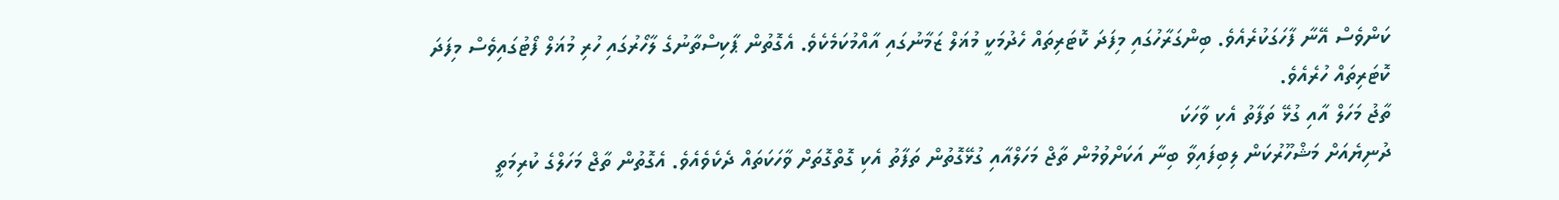ކަންވެސް އޭނާ ފާހަގަކުރެއެވެ. ބިންގަރާހުގައި މިފަދަ ކޮޓަރިތައް ހެދުމަކީ މުޣަލް ޒަމާނުގައި އާއްމުކަމެކެވެ. އެގޮތުން ޕާކިސްތާނުގެ ލާހޯރުގައި ހުރި މުޣަލް ފޯޓުގައިވެސް މިފަދަ ކޮޓަރިތައް ހުރެއެވެ.
ތާޖު މަހަލް އާއި ގުޅޭ ތަފާތު އެކި ވާހަކަ
ދުނިޔެއަށް މަޝްހޫރުކަން ލިބިފައިވާ ބިނާ އަކަށްވުމުން ތާޖް މަހަލްއާއި ގުޅޭގޮތުން ތަފާތު އެކި ގޮތްގޮތަށް ވާހަކަތައް ދެކެވެއެވެ. އެގޮތުން ތާޖް މަހަލްގެ ކުރިމަތީ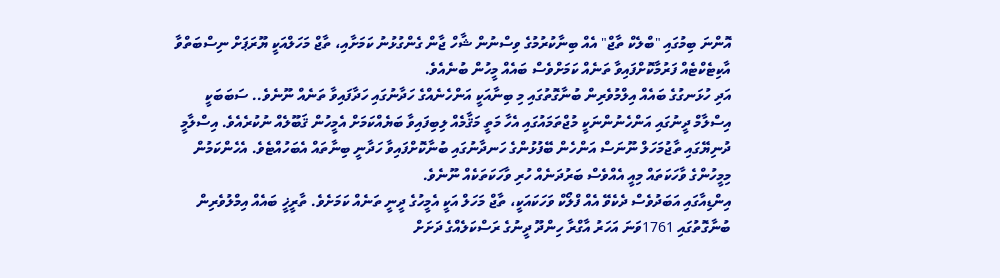އޮންނަ ބިމުގައި "ބްލެކް ތާޖް" އެއް ބިނާކުރުމުގެ ވިސްނުން ޝާހް ޖާން ގެންގުޅުނު ކަމަށާއި، ތާޖް މަހަލްއަކީ ޔޫރަޕަށް ނިސްބަތްވާ އާކިޓެކްޓެއް ފަރުމާކޮށްފައިވާ ތަނެއް ކަމަށްވެސް ބައެއް މީހުން ބުނެއެވެ.
އަދި ހުޅަނގުގެ ބައެއް އިލްމުވެރިން ބުނާގޮތުގައި މި ބިނާއަކީ އަންހެނެއްގެ ހަދާނުގައި ހަދާފައިވާ ތަނެއް ނޫނެވެ.. ސަބަބަކީ އިސްލާމް ދީނުގައި އަންހެނުންނަކީ މުޖްތަމައުގައި އެހާ މަތީ މަޤާމެއް ލިބިފައިވާ ބަޔެއްކަމަށް އެމީހުން ޤަބޫލެއް ނުކުރެއެވެ. އިސްލާމީ ދުނިޔޭގައި ތާޖުމަހަލް ނޫނަސް އަންހެން ބޭފުޅުންގެ ހަނދާނުގައި ބުނާކޮށްފައިވާ ހަދާނީ ބިނާތައް އެބަހުއްޓެވެ. އެހެންކަމުން މިމީހުންގެ ވާހަކަތައް މިއީ އެއްވެސް ބަރުދަނެއް ހުރި ވާހަކަތަކެއް ނޫނެވެ.
އިންޑިއާގައި އަބަދުވެސް ދެކެވޭ އެއް ފްލޯކް ވަހަކައަކީ، ތާޖް މަހަލް އަކީ އެމީހުގެ ދީނީ ތަނެއް ކަމަށެވެ. ތާރީޚީ ބައެއް އިމްލުވެރިން ބުނާގޮތުގައި 1761ވަނަ އަހަރު އާގްރާ ހިންދޫ ދީނުގެ ރަސްކަލެއްގެ ދަށަށް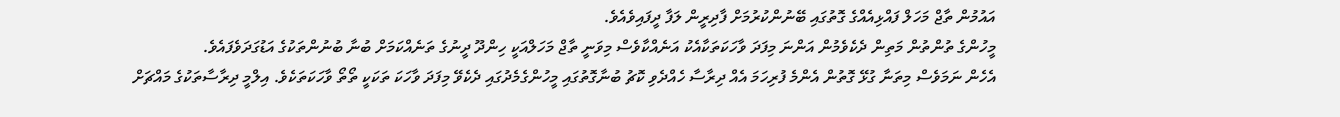އައުމުން ތާޖް މަހަލް ފައްޅިއެއްގެ ގޮތުގައި ބޭނުންކުރުމަށް ފާދިރީން ލަފާ ދީފައިވެއެވެ.
މީހުންގެ ތުންތުން މަތިން ދެކެވެމުން އަންނަ މިފަދަ ވާހަކަތަކާއެކު އަނެއްކާވެސް މިވަނީ ތާޖް މަހަލްއަކީ ހިންދޫ ދީނުގެ ތަނެއްކަމަށް ބުނާ ބުނުންތަކުގެ އަޑުގަދަވެފައެވެ.
އެހެން ނަމަވެސް މިތަނާ ގުޅޭ ގޮތުން އެންމެ ފުރިހަމަ އެއް ދިރާސާ ހެއްދެވި ކޮޗު ބުނާގޮތުގައި މީހުންގެމެދުގައި ދެކެވޭ މިފަދަ ވާހަކަ ތަކަކީ ތޯތޯ ވާހަކަތަކެވެ. އިލްމީ ދިރާސާތަކުގެ މައްޗަށް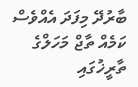ބާރުދޭ މިފަދަ އެއްވެސް ކަމެއް ތާޖް މަހަލްގެ ތާރީޚުގައި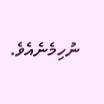ނުހިމެނެއެވެ.